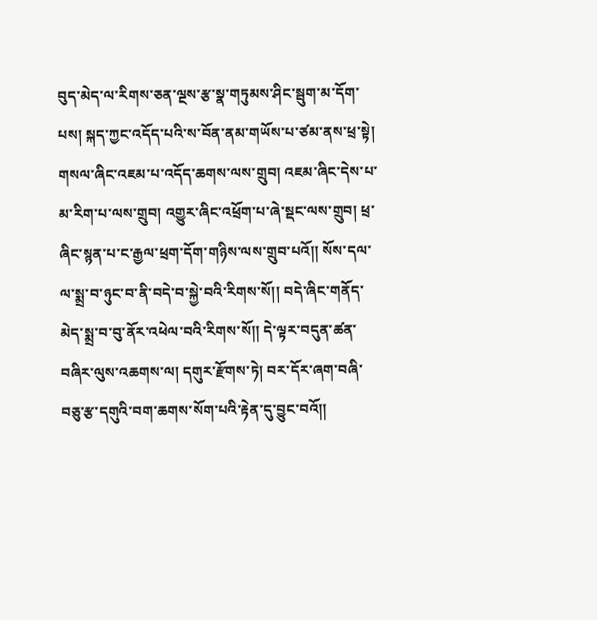བུད་མེད་ལ་རིགས་ཅན་ལྔས་རྩ་སྣ་གཏུམས་ཤིང་སྦུག་མ་དོག་པས། སྐད་ཀྱང་འདོད་པའི་ས་བོན་ནམ་གཡོས་པ་ཙམ་ནས་ཕྲ་སྟེ། གསལ་ཞིང་འཇམ་པ་འདོད་ཆགས་ལས་གྲུབ། འཇམ་ཞིང་དེས་པ་མ་རིག་པ་ལས་གྲུབ། འགྱུར་ཞིང་འཕྲོག་པ་ཞེ་སྡང་ལས་གྲུབ། ཕྲ་ཞིང་སྙན་པ་ང་རྒྱལ་ཕྲག་དོག་གཉིས་ལས་གྲུབ་པའོ།། སོས་དལ་ལ་སྨྲ་བ་ཉུང་བ་ནི་བདེ་བ་སྐྱེ་བའི་རིགས་སོ།། བདེ་ཞིང་གནོད་མེད་སྨྲ་བ་བུ་ནོར་འཕེལ་བའི་རིགས་སོ།། དེ་ལྟར་བདུན་ཚན་བཞིར་ལུས་འཆགས་ལ། དགུར་རྫོགས་ཏེ། བར་དོར་ཞག་བཞི་བཅུ་རྩ་དགུའི་བག་ཆགས་སོག་པའི་རྟེན་དུ་བྱུང་བའོ།།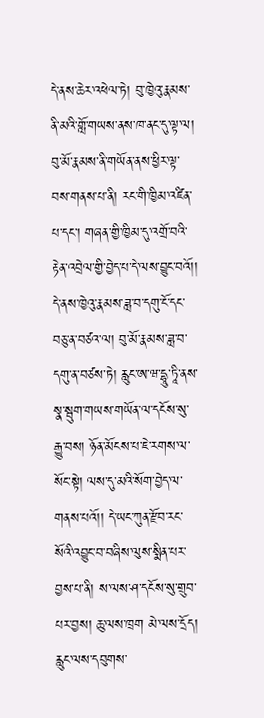དེ་ནས་ཆེར་འཕེལ་ཏེ། བུ་ཁྱེའུ་རྣམས་ནི་མའི་གློ་གཡས་ནས་ཁ་ནང་དུ་ལྟ་ལ། བུ་མོ་རྣམས་ནི་གཡོན་ནས་ཕྱིར་ལྟ་བས་གནས་པ་ནི། རང་གི་ཁྱིམ་འཛིན་པ་དང་། གཞན་གྱི་ཁྱིམ་དུ་འགྲོ་བའི་རྟེན་འབྲེལ་གྱི་བྱེད་པ་དེ་ལས་བྱུང་བའོ།། དེ་ནས་ཁྱེའུ་རྣམས་ཟླ་བ་དགུ་ངོ་དང་བཅུ་ན་བཙའ་ལ། བུ་མོ་རྣམས་ཟླ་བ་དགུ་ན་བཙས་ཏེ། རླུང་ཨ་ཝ་དྷཱུ་ཏཱི་ནས་སྣ་སྦུག་གཡས་གཡོན་ལ་དངོས་སུ་རྒྱུ་བས། ཉོན་མོངས་པ་ཇེ་རགས་ལ་སོང་སྟེ། ལས་དུ་མའི་སོག་བྱེད་ལ་གནས་པའོ།། དེ་ཡང་ཀུན་རྫོབ་རང་སོའི་འབྱུང་བ་བཞིས་ལུས་སྨིན་པར་བྱས་པ་ནི། ས་ལས་ཤ་དངོས་སུ་གྲུབ་པར་བྱས། ཆུ་ལས་ཁྲག མེ་ལས་དྲོད། རླུང་ལས་དབུགས་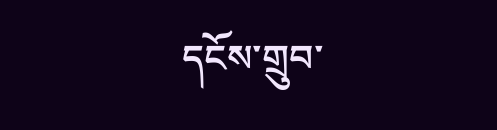དངོས་གྲུབ་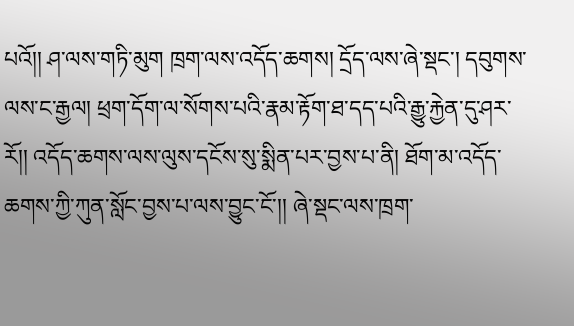པའོ།། ཤ་ལས་གཏི་མུག ཁྲག་ལས་འདོད་ཆགས། དྲོད་ལས་ཞེ་སྡང་། དབུགས་ལས་ང་རྒྱལ། ཕྲག་དོག་ལ་སོགས་པའི་རྣམ་རྟོག་ཐ་དད་པའི་རྒྱུ་རྐྱེན་དུ་ཤར་རོ།། འདོད་ཆགས་ལས་ལུས་དངོས་སུ་སྨིན་པར་བྱས་པ་ནི། ཐོག་མ་འདོད་ཆགས་ཀྱི་ཀུན་སློང་བྱས་པ་ལས་བྱུང་ངོ་།། ཞེ་སྡང་ལས་ཁྲག་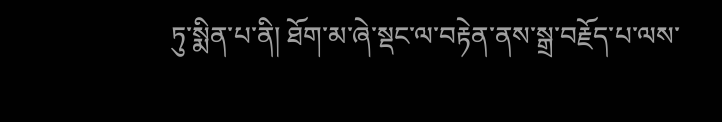ཏུ་སྨིན་པ་ནི། ཐོག་མ་ཞེ་སྡང་ལ་བརྟེན་ནས་སྒྲ་བརྗོད་པ་ལས་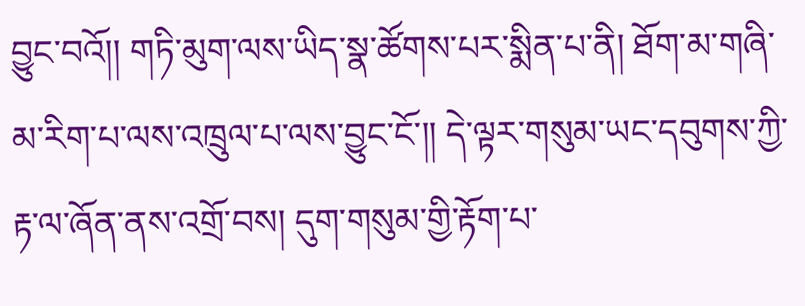བྱུང་བའོ།། གཏི་མུག་ལས་ཡིད་སྣ་ཚོགས་པར་སྨིན་པ་ནི། ཐོག་མ་གཞི་མ་རིག་པ་ལས་འཁྲུལ་པ་ལས་བྱུང་ངོ་།། དེ་ལྟར་གསུམ་ཡང་དབུགས་ཀྱི་རྟ་ལ་ཞོན་ནས་འགྲོ་བས། དུག་གསུམ་གྱི་རྟོག་པ་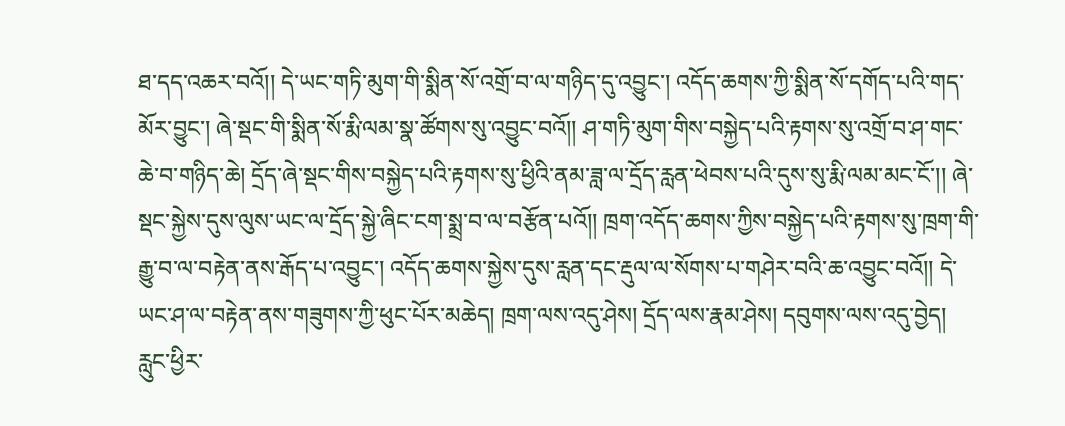ཐ་དད་འཆར་བའོ།། དེ་ཡང་གཏི་མུག་གི་སྨིན་སོ་འགྲོ་བ་ལ་གཉིད་དུ་འབྱུང་། འདོད་ཆགས་ཀྱི་སྨིན་སོ་དགོད་པའི་གད་མོར་བྱུང་། ཞེ་སྡང་གི་སྨིན་སོ་རྨི་ལམ་སྣ་ཚོགས་སུ་འབྱུང་བའོ།། ཤ་གཏི་མུག་གིས་བསྐྱེད་པའི་རྟགས་སུ་འགྲོ་བ་ཤ་གང་ཆེ་བ་གཉིད་ཆེ། དྲོད་ཞེ་སྡང་གིས་བསྐྱེད་པའི་རྟགས་སུ་ཕྱིའི་ནམ་ཟླ་ལ་དྲོད་རླན་ཕེབས་པའི་དུས་སུ་རྨི་ལམ་མང་ངོ་།། ཞེ་སྡང་སྐྱེས་དུས་ལུས་ཡང་ལ་དྲོད་སྐྱེ་ཞིང་ངག་སྨྲ་བ་ལ་བརྩོན་པའོ།། ཁྲག་འདོད་ཆགས་ཀྱིས་བསྐྱེད་པའི་རྟགས་སུ་ཁྲག་གི་རྒྱུ་བ་ལ་བརྟེན་ནས་རྒོད་པ་འབྱུང་། འདོད་ཆགས་སྐྱེས་དུས་རླན་དང་རྡུལ་ལ་སོགས་པ་གཤེར་བའི་ཆ་འབྱུང་བའོ།། དེ་ཡང་ཤ་ལ་བརྟེན་ནས་གཟུགས་ཀྱི་ཕུང་པོར་མཆེད། ཁྲག་ལས་འདུ་ཤེས། དྲོད་ལས་རྣམ་ཤེས། དབུགས་ལས་འདུ་བྱེད། རླུང་ཕྱིར་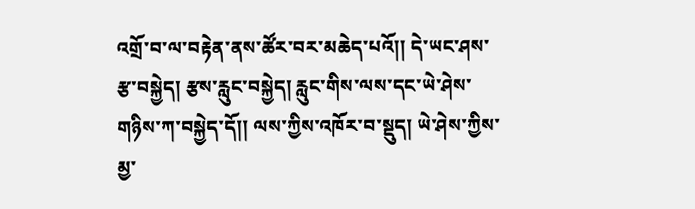འགྲོ་བ་ལ་བརྟེན་ནས་ཚོར་བར་མཆེད་པའོ།། དེ་ཡང་ཤས་རྩ་བསྐྱེད། རྩས་རླུང་བསྐྱེད། རླུང་གིས་ལས་དང་ཡེ་ཤེས་གཉིས་ཀ་བསྐྱེད་དོ།། ལས་ཀྱིས་འཁོར་བ་སྡུད། ཡེ་ཤེས་ཀྱིས་མྱ་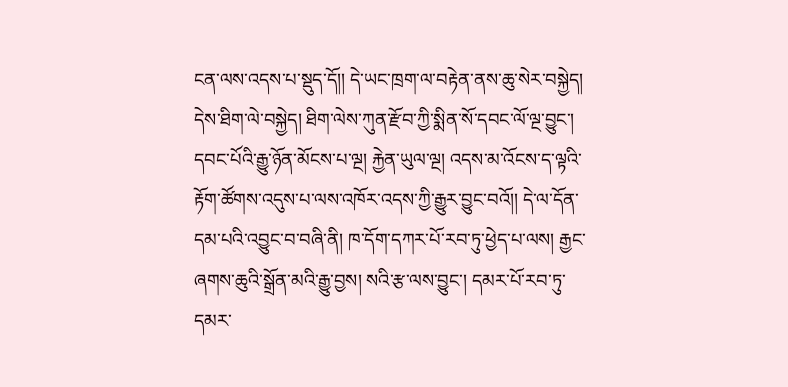ངན་ལས་འདས་པ་སྡུད་དོ།། དེ་ཡང་ཁྲག་ལ་བརྟེན་ནས་ཆུ་སེར་བསྐྱེད། དེས་ཐིག་ལེ་བསྐྱེད། ཐིག་ལེས་ཀུན་རྫོབ་ཀྱི་སྨིན་སོ་དབང་ལོ་ལྔ་བྱུང་། དབང་པོའི་རྒྱུ་ཉོན་མོངས་པ་ལྔ། རྐྱེན་ཡུལ་ལྔ། འདས་མ་འོངས་ད་ལྟའི་རྟོག་ཚོགས་འདུས་པ་ལས་འཁོར་འདས་ཀྱི་རྒྱུར་བྱུང་བའོ།། དེ་ལ་དོན་དམ་པའི་འབྱུང་བ་བཞི་ནི། ཁ་དོག་དཀར་པོ་རབ་ཏུ་ཕྱེད་པ་ལས། རྒྱང་ཞགས་ཆུའི་སྒྲོན་མའི་རྒྱུ་བྱས། སའི་རྩ་ལས་བྱུང་། དམར་པོ་རབ་ཏུ་དམར་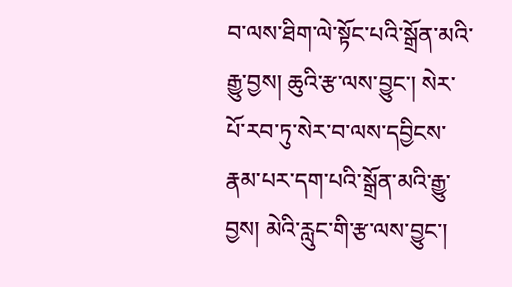བ་ལས་ཐིག་ལེ་སྟོང་པའི་སྒྲོན་མའི་རྒྱུ་བྱས། ཆུའི་རྩ་ལས་བྱུང་། སེར་པོ་རབ་ཏུ་སེར་བ་ལས་དབྱིངས་རྣམ་པར་དག་པའི་སྒྲོན་མའི་རྒྱུ་བྱས། མེའི་རླུང་གི་རྩ་ལས་བྱུང་།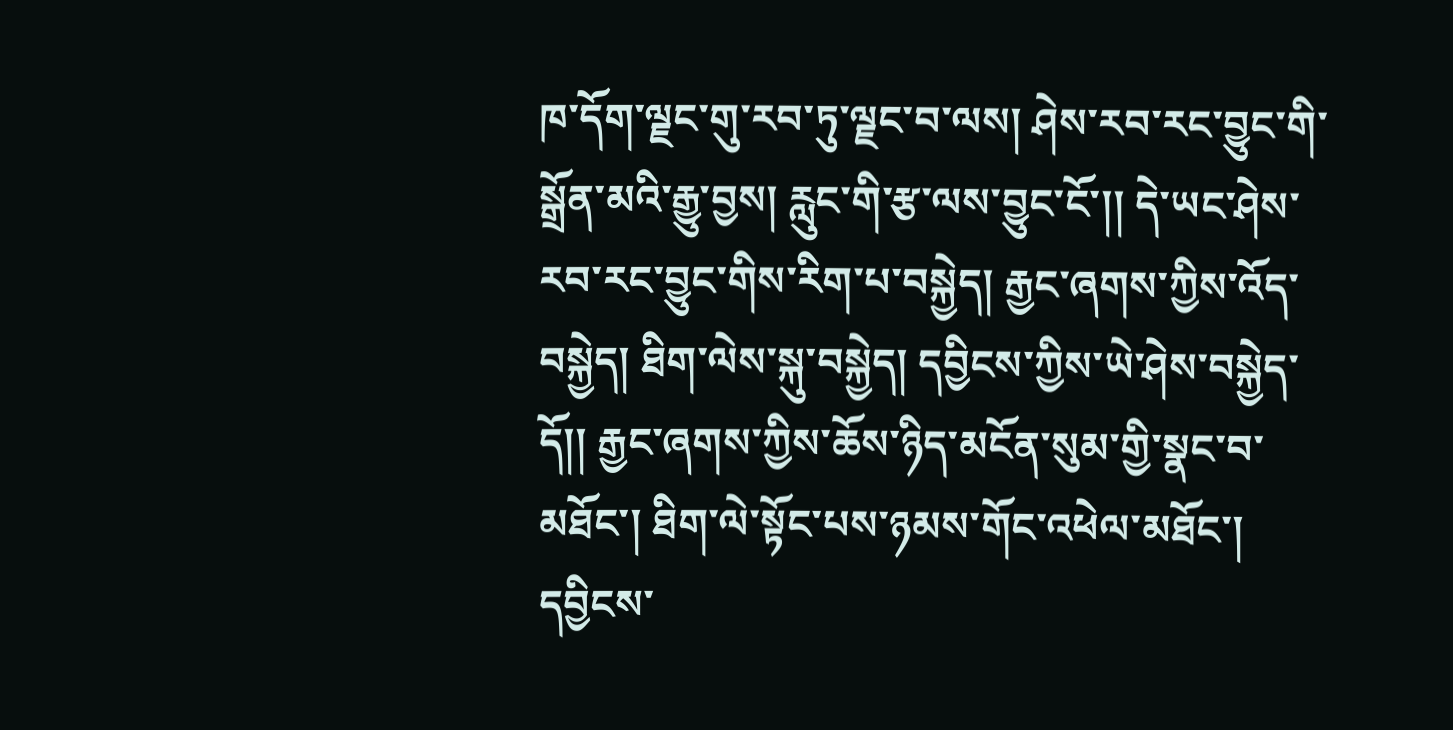ཁ་དོག་ལྗང་གུ་རབ་ཏུ་ལྗང་བ་ལས། ཤེས་རབ་རང་བྱུང་གི་སྒྲོན་མའི་རྒྱུ་བྱས། རླུང་གི་རྩ་ལས་བྱུང་ངོ་།། དེ་ཡང་ཤེས་རབ་རང་བྱུང་གིས་རིག་པ་བསྐྱེད། རྒྱང་ཞགས་ཀྱིས་འོད་བསྐྱེད། ཐིག་ལེས་སྐུ་བསྐྱེད། དབྱིངས་ཀྱིས་ཡེ་ཤེས་བསྐྱེད་དོ།། རྒྱང་ཞགས་ཀྱིས་ཆོས་ཉིད་མངོན་སུམ་གྱི་སྣང་བ་མཐོང་། ཐིག་ལེ་སྟོང་པས་ཉམས་གོང་འཕེལ་མཐོང་། དབྱིངས་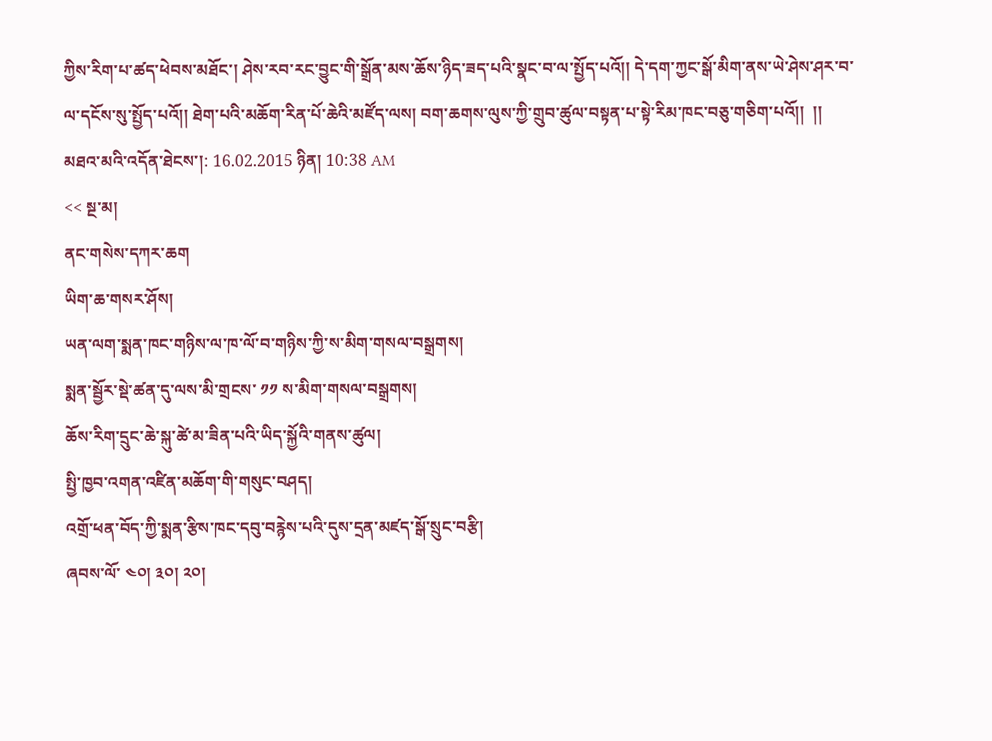ཀྱིས་རིག་པ་ཚད་ཕེབས་མཐོང་། ཤེས་རབ་རང་བྱུང་གི་སྒྲོན་མས་ཆོས་ཉིད་ཟད་པའི་སྣང་བ་ལ་སྤྱོད་པའོ།། དེ་དག་ཀྱང་སྒོ་མིག་ནས་ཡེ་ཤེས་ཤར་བ་ལ་དངོས་སུ་སྤྱོད་པའོ།། ཐེག་པའི་མཆོག་རིན་པོ་ཆེའི་མཛོད་ལས། བག་ཆགས་ལུས་ཀྱི་གྲུབ་ཚུལ་བསྟན་པ་སྟེ་རིམ་ཁང་བཅུ་གཅིག་པའོ།།  །།
མཐའ་མའི་འདོན་ཐེངས་།: 16.02.2015 ཉིན། 10:38 AM
<< སྔ་མ།
ནང་གསེས་དཀར་ཆག
ཡིག་ཆ་གསར་ཤོས།
ཡན་ལག་སྨན་ཁང་གཉིས་ལ་ཁ་ལོ་བ་གཉིས་ཀྱི་ས་མིག་གསལ་བསྒྲགས།
སྨན་སྦྱོར་སྡེ་ཚན་དུ་ལས་མི་གྲངས་ ༡༡ ས་མིག་གསལ་བསྒྲགས།
ཆོས་རིག་དྲུང་ཆེ་སྐུ་ཚེ་མ་ཟིན་པའི་ཡིད་སྐྱོའི་གནས་ཚུལ།
སྤྱི་ཁྱབ་འགན་འཛིན་མཆོག་གི་གསུང་བཤད།
འགྲོ་ཕན་བོད་ཀྱི་སྨན་རྩིས་ཁང་དབུ་བརྙེས་པའི་དུས་དྲན་མཛད་སྒོ་སྲུང་བརྩི།
ཞབས་ལོ་ ༤༠། ༣༠། ༢༠།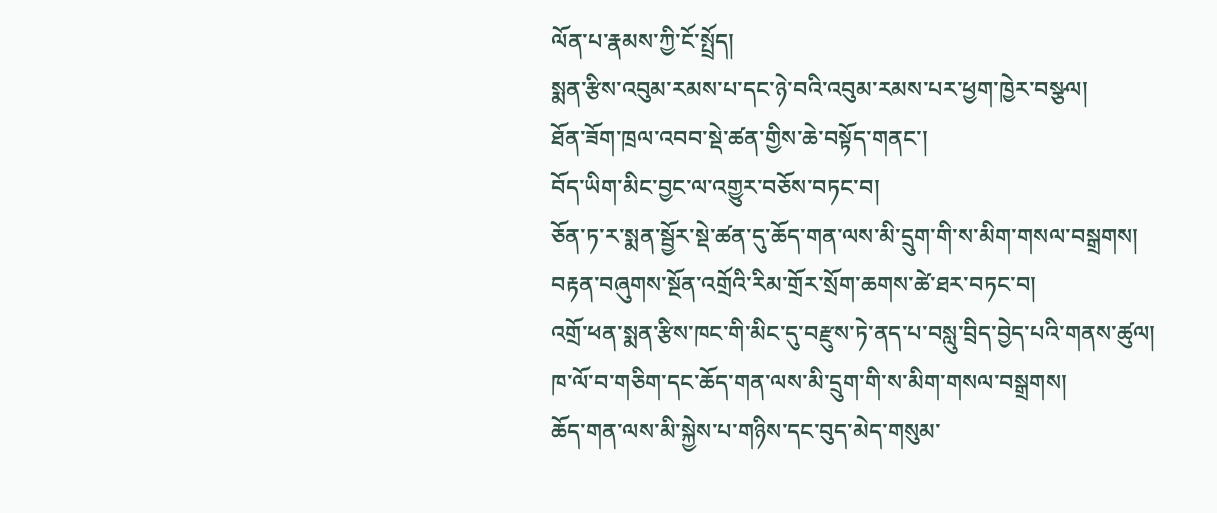ལོན་པ་རྣམས་ཀྱི་ངོ་སྤྲོད།
སྨན་རྩིས་འབུམ་རམས་པ་དང་ཉེ་བའི་འབུམ་རམས་པར་ཕྱག་ཁྱེར་བསྩལ།
ཐོན་ཟོག་ཁྲལ་འབབ་སྡེ་ཚན་གྱིས་ཆེ་བསྟོད་གནང་།
བོད་ཡིག་མིང་བྱང་ལ་འགྱུར་བཅོས་བཏང་བ།
ཅོན་ཏ་ར་སྨན་སྦྱོར་སྡེ་ཚན་དུ་ཆོད་གན་ལས་མི་དྲུག་གི་ས་མིག་གསལ་བསྒྲགས།
བརྟན་བཞུགས་སྔོན་འགྲོའི་རིམ་གྲོར་སྲོག་ཆགས་ཚེ་ཐར་བཏང་བ།
འགྲོ་ཕན་སྨན་རྩིས་ཁང་གི་མིང་དུ་བརྫུས་ཏེ་ནད་པ་བསླུ་བྲིད་བྱེད་པའི་གནས་ཚུལ།
ཁ་ལོ་བ་གཅིག་དང་ཆོད་གན་ལས་མི་དྲུག་གི་ས་མིག་གསལ་བསྒྲགས།
ཆོད་གན་ལས་མི་སྐྱེས་པ་གཉིས་དང་བུད་མེད་གསུམ་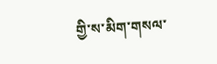གྱི་ས་མིག་གསལ་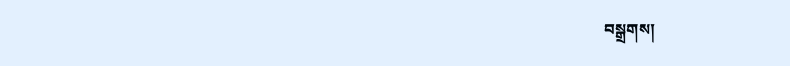བསྒྲགས།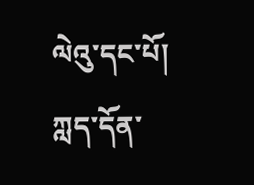ལེའུ་དང་པོ། ཀླད་དོན་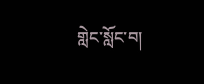གླེང་སློང་བ།